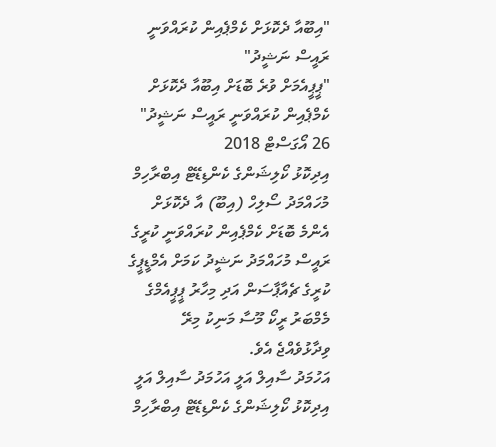"އިބޫއާ ދެކޮޅަށް ކެމްޕެއިން ކުރައްވަނީ ރައީސް ނަޝީދު"
"ޕީޕީއެމަށް ވުރެ ބޮޑަށް އިބޫއާ ދެކޮޅަށް ކެމްޕެއިން ކުރައްވަނީ ރައީސް ނަޝީދު"
26 އޯގަސްޓް 2018
އިދިކޮޅު ކޯލިޝަންގެ ކެންޑިޑޭޓް އިބްރާހިމް މުހައްމަދު ސޯލިހް (އިބޫ) އާ ދެކޮޅަށް އެންމެ ބޮޑަށް ކެމްޕެއިން ކުރައްވަނީ ކުރީގެ ރައީސް މުހައްމަދު ނަޝީދު ކަމަށް އެމްޑީޕީގެ ކުރީގެ ޗެއާޕާސަން އަދި މިހާރު ޕީޕީއެމްގެ މެމްބަރު ރީކޯ މޫސާ މަނިކު މިރޭ ވިދާޅުވެއްޖެ އެވެ.
އަހުމަދު ސާއިލް އަލީ އަހުމަދު ސާއިލް އަލީ
އިދިކޮޅު ކޯލިޝަންގެ ކެންޑިޑޭޓް އިބްރާހިމް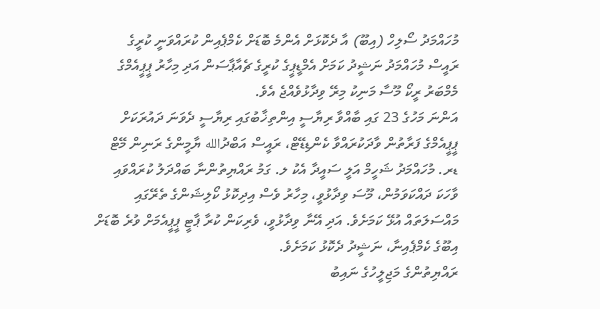މުހައްމަދު ސޯލިހް (އިބޫ) އާ ދެކޮޅަށް އެންމެ ބޮޑަށް ކެމްޕެއިން ކުރައްވަނީ ކުރީގެ ރައީސް މުހައްމަދު ނަޝީދު ކަމަށް އެމްޑީޕީގެ ކުރީގެ ޗެއާޕާސަން އަދި މިހާރު ޕީޕީއެމްގެ މެމްބަރު ރީކޯ މޫސާ މަނިކު މިރޭ ވިދާޅުވެއްޖެ އެވެ.
އަންނަ މަހުގެ 23 ގައި ބާއްވާ ރިޔާސީ އިންތިޚާބުގައި ރިޔާސީ ދެވަނަ ދައުރަކަށް ޕީޕީއެމްގެ ފަރާތުން ވާދަކުރައްވާ ކެންޑިޑޭޓް، ރައީސް އަބްދުالله ޔާމީންގެ ރަނިން މޭޓް ޑރ. މުހައްމަދު ޝަހީމް އަލީ ސައީދާ އެކު ލ. ގަމު ރައްޔިތުންނާ ބައްދަލު ކުރައްވައި ވާހަކަ ދައްކަވަމުން، މޫސަ ވިދާޅުވީ، މިހާރު ވެސް އިދިކޮޅު ކޯލިޝަންގެ ތެރޭގައި މައްސަލަތައް އުޅޭ ކަމަށެވެ. އަދި އޭނާ ވިދާޅުވީ، ވެރިކަން ކުރާ ޕާޓީ ޕީޕީއެމަށް ވުރެ ބޮޑަށް އިބޫގެ ކެމްޕެއިނާ، ނަޝީދު ދެކޮޅު ކަމަށެވެ.
ރައްޔިތުންގެ މަޖިލީހުގެ ނައިބު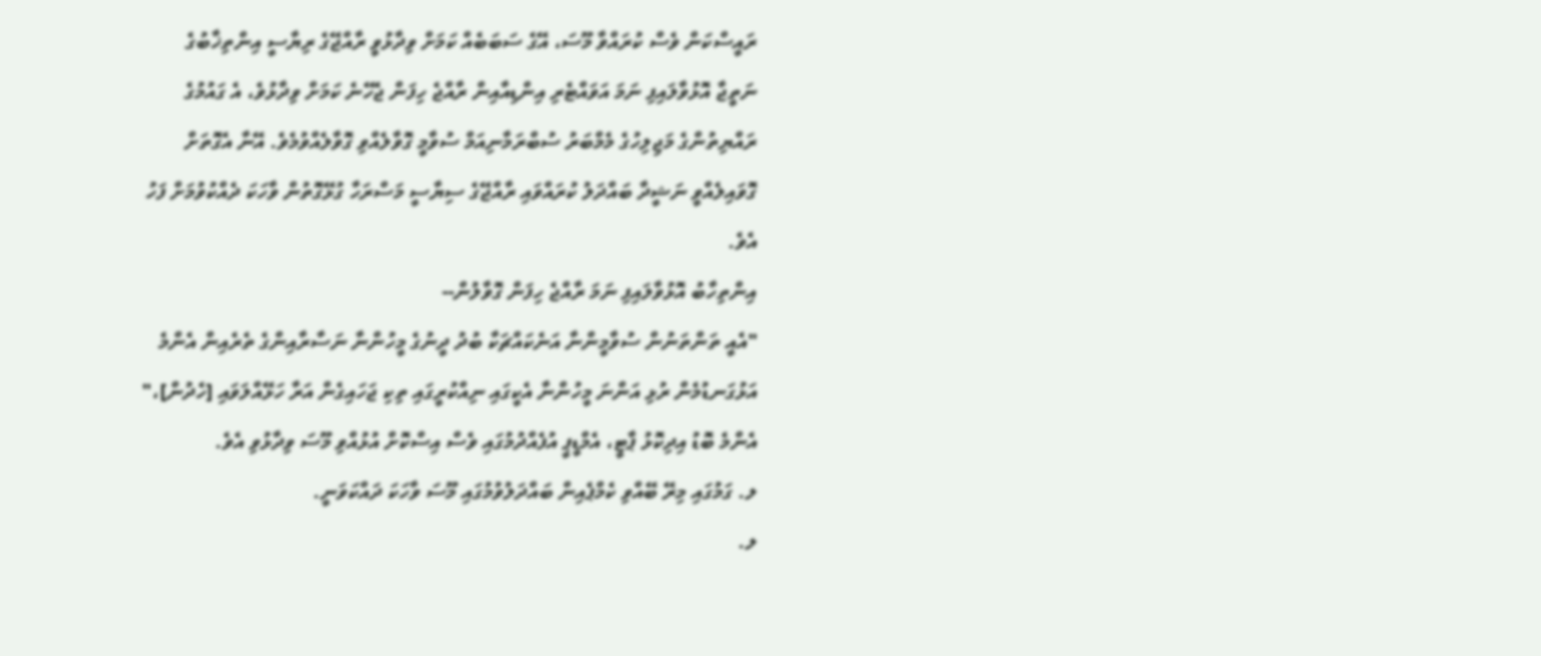ރައީސްކަން ވެސް ކުރައްވާ މޫސަ، އޭގެ ސަބަބެއް ކަމަށް ވިދާޅުވީ ރާއްޖޭގެ ރިޔާސީ އިންތިޚާބުގެ ނަތީޖާ އޮޅުވާލައިފި ނަމަ އަވައްޓެރި އިންޑިއާއިން ރާއްޖެ ހިފަން ޖެހޭނެ ކަމަށް ވިދާޅުވެ، އެ ގައުމުގެ ރައްޔިތުންގެ މަޖިލިހުގެ މެމްބަރު ސުބްރަމާނިއަމް ސުވާމީ ގޮވާލެއްވި ގޮވާލެއްވުމެވެ. އޭނާ އެގޮތަށް ގޮވައިލެއްވީ ނަޝީދާ ބައްދަލު ކުރައްވައި ރާއްޖޭގެ ސިޔާސީ މަސްރަހާ ގުޅޭގޮތުން ވާހަކަ ދެއްކުވުމަށް ފަހު އެވެ.
އިންތިހާބު އޮޅުވާލައިފި ނަމަ ރާއްޖެ ހިފަން ގޮވާލުން--
"އެއީ ތަންތަނުން ސުވާމީންނާ އަނެކައްޗަކާ ބުދު ދީނުގެ މީހުންނާ ނަސާރާއިންގެ ތެރެއިން އެންމެ އަޅުގަނޑުމެން ރުޅި އަންނަ މީހުންނާ އެކީގައި ނިއްކުރީގައި ތިކި ޖަހައިގެން އަރާ ހަޅޭއްލަވައި [ހެދުން]،" އެންމެ ބޮޑު އިދިކޮޅު ޕާޓީ، އެމްޑީޕީ އުފެއްދުމުގައި ވެސް އިސްކޮށް އުޅުއްވި މޫސަ ވިދާޅުވި އެވެ.
ލ. ގަމުގައި މިރޭ ބޭއްވި ކެމްޕެއިން ބައްދަލުވުމުގައި މޫސަ ވާހަކަ ދައްކަވަނީ.
ލ.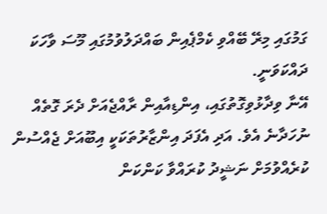ގަމުގައި މިރޭ ބޭއްވި ކެމްޕެއިން ބައްދަލުވުމުގައި މޫސަ ވާހަކަ ދައްކަވަނީ.
އޭނާ ވިދާޅުވިގޮތުގައި، އިންޑިއާއިން ރާއްޖެއަށް ދެރަ ގޮތެއް ނުހަދާނެ އެވެ. އަދި އެފަދަ އިންޒާރުތަކަކީ އިބޫއަށް ޖެއްސުން ކުރެއްވުމަށް ނަޝީދު ކުރައްވާ ކަންކަން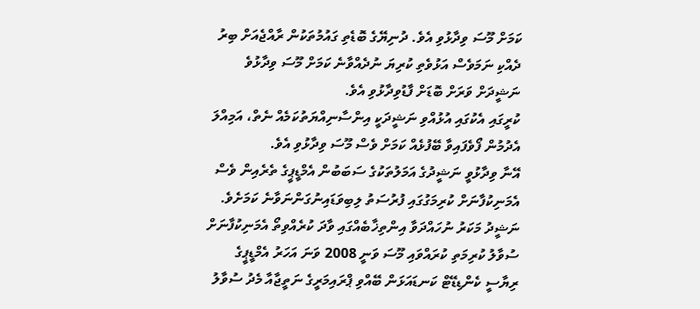ކަމަށް މޫސަ ވިދާޅުވި އެވެ. ދުނިޔޭގެ ބޮޑެތި ގައުމުތަކުން ރާއްޖެއަށް ބިރު ދެއްކި ނަމަވެސް އަޅުވެތި ކުރިޔަ ނުދެއްވާނެ ކަމަށް މޫސަ ވިދާޅުވެ ނަޝީދަށް ވަރަށް ބޮޑަށް ފާޑުވިދާޅުވި އެވެ.
ކުރީގައި އެކުގައި އުޅުއްވި ނަޝީދަކީ އިންސާނިއްޔަތުކަމެއް ނެތް، އަމިއްލަ އެދުމުން ފޯވެފައިވާ ބޭފުޅެއް ކަމަށް ވެސް މޫސަ ވިދާޅުވި އެވެ.
އޭނާ ވިދާޅުވީ ނަޝީދުގެ އަމަލުތަކުގެ ސަބަބުން އެމްޑީޕީގެ ތެރެއިން ވެސް އެމަނިކުފާނަށް ކުރިމަގުގައި ފުރުސަތު ލިބިވަޑައިނުގަންނަވާނެ ކަމަށެވެ.
ނަޝީދު މަކަރު ނުހައްދަވާ އިންތިޚާބެއްގައި ވާދަ ކުރެއްވިތޯ އެމަނިކުފާނަށް ސުވާލު ކުރިމަތި ކުރައްވައި މޫސަ ވަނީ 2008 ވަނަ އަހަރު އެމްޑީޕީގެ ރިޔާސީ ކެންޑިޑޭޓް ކަނޑައަޅަން ބޭއްވި ޕްރައިމަރީގެ ނަތީޖާއާ މެދު ސުވާލު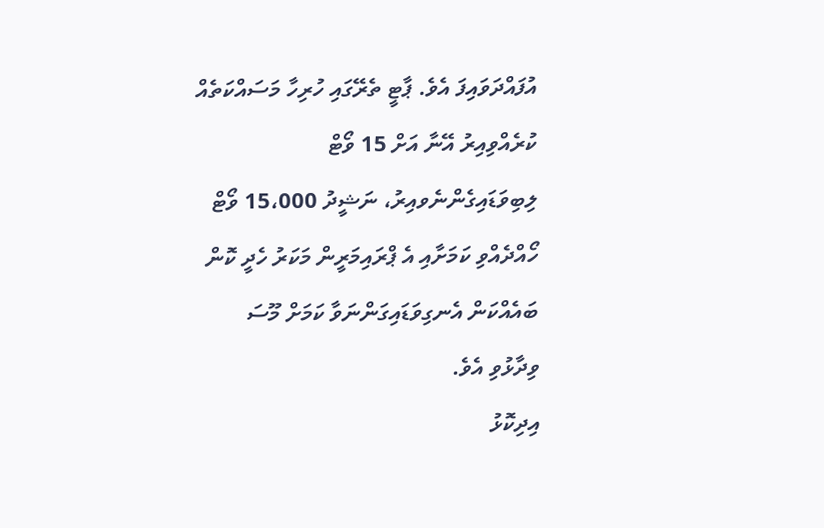އުފައްދަވައިފަ އެވެ. ޕާޓީ ތެރޭގައި ހުރިހާ މަސައްކަތެއް ކުރެއްވިއިރު އޭނާ އަށް 15 ވޯޓް ލިބިވަޑައިގެންނެވއިރު، ނަޝީދު 15،000 ވޯޓް ހޯއްދެއްވި ކަމަށާއި އެ ޕްރައިމަރީން މަކަރު ހެދީ ކޮން ބައެއްކަން އެނގިވަޑައިގަންނަވާ ކަމަށް މޫސަ ވިދާޅުވި އެވެ.
އިދިކޮޅު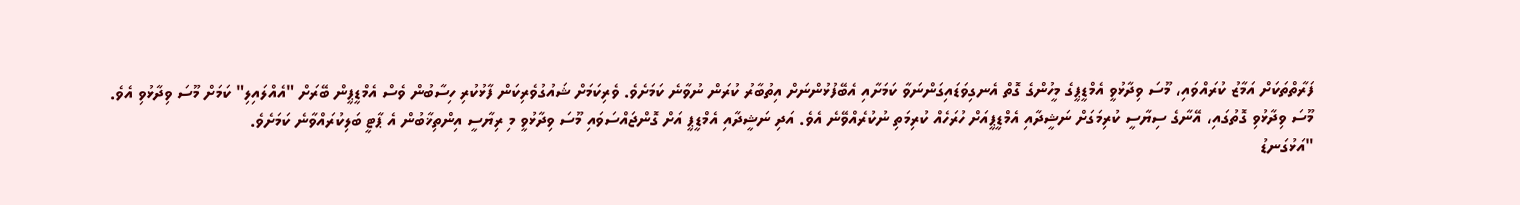ފަރާތްތަކަށް އަމާޒު ކުރައްވައި، މޫސަ ވިދާޅުވީ އެމްޑީޕީގެ މީހުންގެ ގޮތް އެނގިވަޑައިގަންނަވާ ކަމަށާއި އެބޭފުޅުންނަށް އިތުބާރު ކުރަން ނުވާނެ ކަމަށެވެ. ވެރިކަމަށް ޝައުގުވެރިކަން ފާޅުކުރި ހިސާބުން ވެސް އެމްޑީޕީން ބޭރަށް "އެއްލައިލި" ކަމަށް މޫސަ ވިދާޅުވި އެވެ.
މޫސަ ވިދާޅުވި ގޮތުގައި، އޭނާގެ ސިޔާސީ ކުރިމަގަށް ނަޝީދާއި އެމްޑީޕީއަށް ހުރަހެއް ކުރިމަތި ނުކުރެއްވޭނެ އެވެ. އަދި ނަޝީދާއި އެމްޑީޕީ އަށް ގޮންޖައްސަވައި މޫސަ ވިދާޅުވީ މި ރިޔާސީ އިންތިޚާބުން އެ ޕާޓީ ބަލިކުރައްވާނެ ކަމަށެވެ.
"އަޅުގަނޑު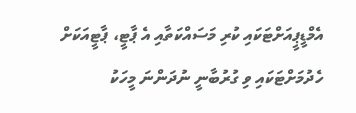އެމްޑީޕީއަށްޓަކައި ކުރި މަސައްކަތާއި އެ ޕާޓީ، ޕާޓީއަކަށް ހެދުމަށްޓަކައި ވި ގުރުބާނީ ނުދަންނަ މީހަކު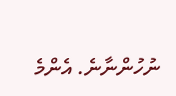ނުހުންނާނެ. އެންމެ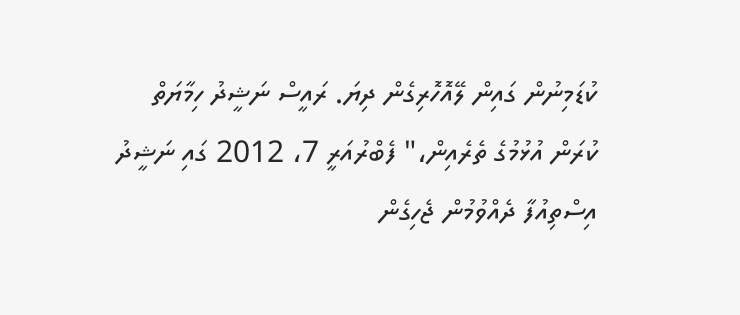ކުޑަމިނުން ގައިން ލޭއޮހޮރިގެން ދިޔަ. ރައީސް ނަޝީދު ހިމާޔަތް ކުރަން އުޅުމުގެ ތެރެއިން،" ފެބްރުއަރީ 7، 2012 ގައި ނަޝީދު އިސްތިއުފާ ދެއްވުމުން ޖެހިގެން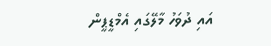އައި ދުވަހު މާލޭގައި އެމްޑީޕީން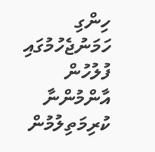ހިންގި ހަމަނުޖެހުމުގައި ފުލުހުން އާންމުންނާ ކުރިމަތިލުމުން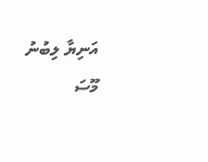އަނިޔާ ލިބުނު މޫސަ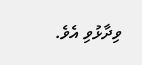ވިދާޅުވި އެވެ.